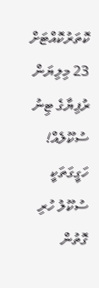ކޮތަރުކޮއްޓަށް 23 މިލިޔަން ރުފިޔާގެ ޓިނު ސުކޫލެއް!
ހަގީގަތަކީ ސުކޫލު ހުރި ގޮތުން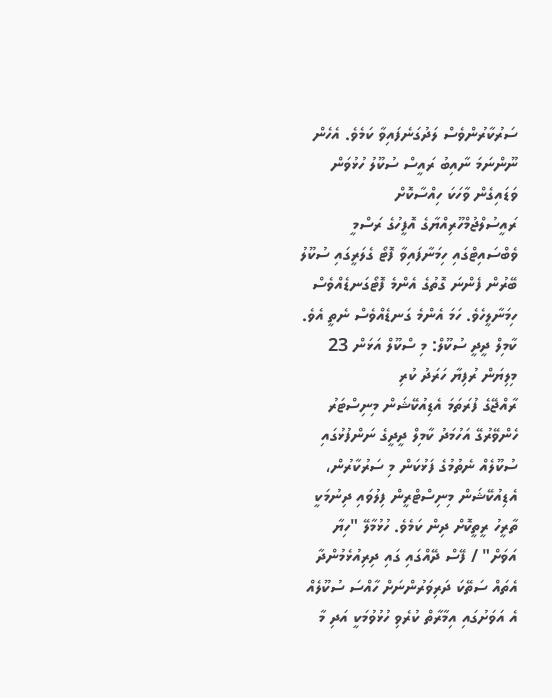ސަރުކާރުންވެސް ލަދުގަނެފައިވާ ކަމެވެ. އެހެން ނޫންނަމަ ނާއިބު ރައީސް ސުކޫލު ހުޅުވަން ވަޑައިގެން ވާހަކަ ހިއްސާކޮށް ރައީސުލްޖުމްހޫރިއްޔާގެ އޮފީހުގެ ރަސްމީ ވެބްސައިޓްގައި ހިމަނާފައިވާ ފޮޓޯ ގެލަރީގައި ސުކޫލު ބޭރުން ފެންނަ ގޮތުގެ އެންމެ ފޮޓޯގަނޑެއްވެސް ހިމަނާލީހެވެ. ހަމަ އެންމެ ގަނޑެއްވެސް ނެތީ އެވެ.
ކާމިލް ދީދީ ސުކޫލް: މި ސްކޫލް އަޅަން 23 މިލިޔަން ރުފިޔާ ހަރަދު ކުރި
ރާއްޖޭގެ ފުރަތަމަ އެޑިއުކޭޝަން މިނިސްޓަރު ހެންވޭރުގޭ އަހުމަދު ކާމިލް ދީދީގެ ނަންފުޅުގައި ސުކޫލެއް ނެތުމުގެ ފަޅުކަން މި ސަރުކާރުން، އެޑިއުކޭޝަން މިނިސްޓްރީން ފިލުވައި ދިނުމަކީ ތާރީހު ރީތީކޮށް ދިން ކަމެވެ. ހުޅުމާލޭ "ހިޔާ އަވަށް" / ފޭސް ދޭއްގައި ގައި ދިރިއުޅެމުންދާ އެތައް ސަތޭކަ ދަރިވަރުންނަށް ހާއްސަ ސުކޫލެއް އެ އަވަށުގައި އިމާރާތް ކުރެވި ހުޅުވުމަކީ އަދި މާ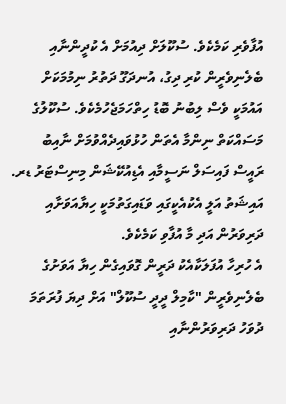އުފާވެރި ކަމެކެވެ. ސުކޫލަށް ދިއުމަށް އެ ކުދީންނާއި ބެލެނިވެރީން ކުރި ދިގު، އުނދަގޫ ދަތުރު ނިމުމަކަށް އައުމަކީ ވެސް ލިބުނު ބޮޑު ހިތްހަމަޖެހުމެކެވެ. ސުކޫލުގެ މަސައްކަތް ނިންމާ އެތަން ހުޅުވައިދެއްވުމަށް ނާއިބު ރައީސް ފައިސަލް ނަސީމާއި އެޑިއުކޭޝަން މިނިސްޓަރު ޑރ. އައިޝަތު އަލީ އެކުއެކީގައި ވަޑައިގަތުމަކީ ހިޔާއަވަށާއި ދަރިވަރުން އަދި މާ އުފާވި ކަމެކެވެ.
އެ ހުރިހާ އުފަލަކާއެކު ދަރީން ގޮވައިގެން ހިޔާ އަވަށުގެ ބެލެނިވެރީން "ކާމިލް ދީދީ ސުކޫލް" އަށް ދިޔަ ފުރަތަމަ ދުވަހު ދަރިވަރުންނާއި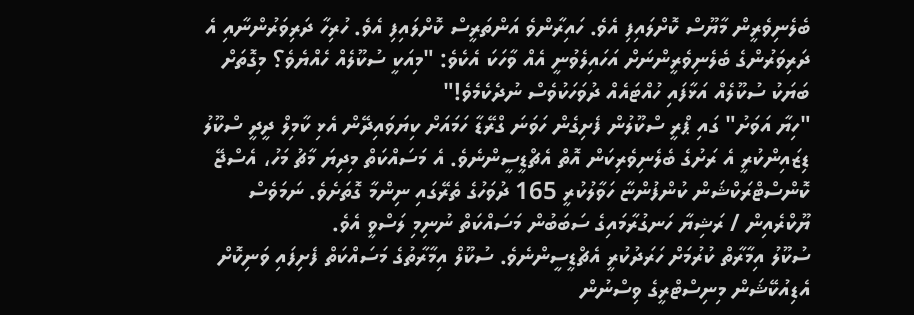ބެލެނިވެރީން މާޔޫސް ކޮށްލައިފި އެވެ. ހައިރާންވެ އަންތަރީސް ކޮށްލައިފި އެވެ. ހުރިހާ ދަރިވަރުންނާއި އެ ދަރިވަރުންގެ ބެލެނިވެރީންނަށް އަހައިލެވުނީ އެއް ވާހަކަ އެކެވެ: "މިއަކީ ސުކޫލެއް ހެއްޔެވެ؟ މިގޮތަށް ބަޔަކު ސުކޫލެއް އަޅާފައި ހުއްޓައެއް ދުވަހަކުވެސް ނުދެކެމެވެ!"
"ހިޔާ އަވަށު" ގައި ޕްރީ ސްކޫލުން ފެށިގެން ހަވަނަ ގްރޭޑާ ހަމައަށް ކިޔަވައިދޭން އެޅި ކާމިލް ދީދީ ސްކޫލު ޑިޒައިންކުރީ އެ ރަށުގެ ބެލެނިވެރިކަން އޮތް އެޗްޑީސީންނެވެ. އެ މަސައްކަތް މިދިޔަ މާޗު މަހު، އެސްޖޭ ކޮންސްޓްރަކްޝަން ކުންފުންޏާ ހަވާލުކުރީ 165 ދުވަހުގެ ތެރޭގައި ނިންމާ ގޮތަށެވެ. ނަމަވެސް ޔޫކްރެއިން / ރަޝިޔާ ހަނގުރާމައިގެ ސަބަބުން މަސައްކަތް ނުނިމި ލަސްވީ އެވެ.
ސުކޫލު އިމާރާތް ކުރުމަށް ހަރަދުކުރީ އެޗްޑީސީންނެވެ. ސުކޫލް އިމާރާތުގެ މަސައްކަތް ފެށިފައި ވަނިކޮށް އެޑިއުކޭޝަން މިނިސްޓްރީގެ ވިސްނުން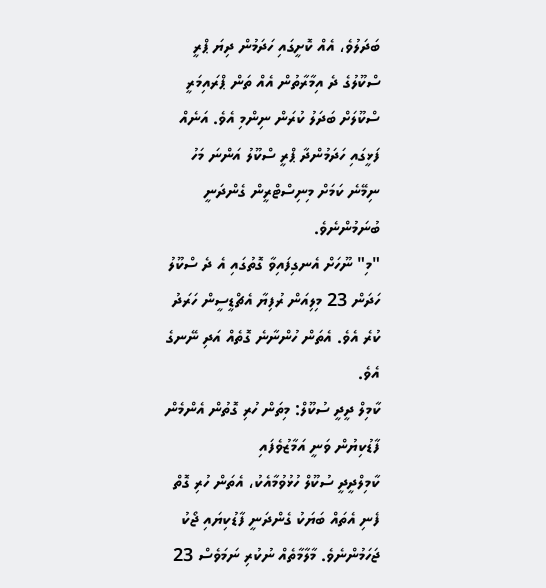ބަދަލުވެ، އެއް ކޮށީގައި ހަދަމުން ދިޔަ ޕްރީ ސްކޫލުގެ ދެ އިމާރާތުން އެއް ތަން ޕްރައިމަރީ ސްކޫލަށް ބަދަލު ކުރަން ނިންމި އެވެ. އަނެއް ފަޅީގައި ހަދަމުންދާ ޕްރީ ސްކޫލު އަންނަ މަހު ނިމޭނެ ކަމަށް މިނިސްޓްރީން ގެންދަނީ ބުނަމުންނެވެ.
"މި" ނޫހަށް އެނގިފައިވާ ގޮތުގައި އެ ދެ ސްކޫލު ހަދަން 23 މިލިއަން ރުފިޔާ އެޗްޑީސީން ހަރަދު ކުރެ އެވެ. އެތަން ހުންނާނެ ގޮތެއް އަދި ނޭނގެ އެވެ.
ކާމިލް ދީދީ ސުކޫލް: މިތަން ހުރި ގޮތުން އެންމެން ފާޑުކިޔުން ވަނީ އަމާޒުވެފައި
ކާމިލްދީދީ ސުކޫލް ހުޅުވުމާއެކު، އެތަން ހުރި ގޮތް ފެނި އެތައް ބަޔަކު ގެންދަނީ ފާޑުކިޔައި ޖޯކު ޖަހަމުންނެވެ. މާލާމާތެއް ނުކުރި ނަމަވެސް 23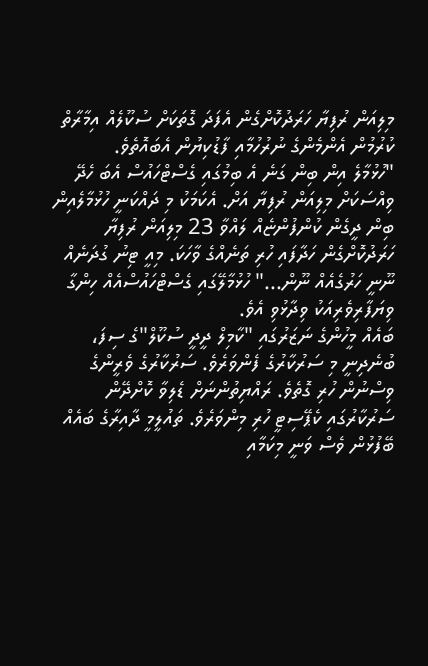މިލިއަން ރުފިޔާ ހަރަދުކޮށްގެން އެފަދަ ގޮތަކަށް ސުކޫލެއް އިމާރާތް ކުރުމުން އެންމެންގެ ނުރުހުމާއި ފާޑުކިޔުން އެބައޮތެވެ.
"ހުޅުމާލެ އިން ބިން ގަނެ އެ ބިމުގައި ގެސްޓްހައުސް އެބަ ހެދޭ ވިއްސަކަށް މިލިއަން ރުފިޔާ އަށް. އެކަމަކު މި ދައްކަނީ ހުޅުމާލެއިން ބިން ދީގެން ކުންފުންޏެއް ލައްވާ 23 މިލިއަން ރުފިޔާ ހަރަދުކޮށްގެން ހަދާފައި ހުރި ތަނެއްގެ ވާހަކަ. މިއީ ޓިނު ގުދަނެއް ނޫނީ ހަރުގެއެއް ނޫން..." ހުޅުމާލޭގައި ގެސްޓްހައުސްއެއް ހިންގާ ވިޔަފާރިވެރިއަކު ވިދާޅުވި އެވެ.
ބައެއް މީހުންގެ ނަޒަރުގައި "ކާމިލް ދީދީ ސުކޫލް"ގެ ސިފަ، ބުނެދިނީ މި ސަރުކާރުގެ ފެންވަރެވެ. ސަރުކާރުގެ ވެރީންގެ ވިސްނުން ހުރި ގޮތެވެ. ރައްޔިތުންނަށް ޑެލިވާ ކޮށްދޭން ސަރުކާރުގައި ކެޕޭސިޓީ ހުރި މިންވަރެވެ. ތައުލީމީ ދާއިރާގެ ބައެއް ބޭފުޅުން ވެސް ވަނީ މިކަމާއި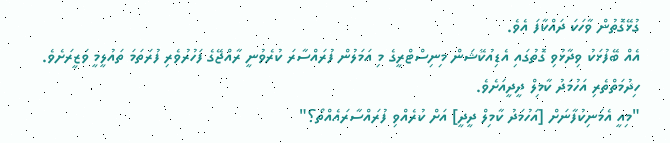ގުޅޭގޮތުން ވާހަކަ ދައްކާފަ އެވެ.
އެއް ބޭފުޅަކު ވިދާޅުވި ގޮތުގައި އެޑިއުކޭޝަން މިނިސްޓްރީގެ މި އަމަލުން ފުރައްސާރަ ކުރެވުނީ ރާއްޖޭގެ ފަހުރުވެރި ފުރަތަމަ ތައުލީމީ ވަޒީރަށެވެ. ހިދުމަތްތެރި އަހުމަދު ކާމިލް ދީދީއަށެވެ.
"މިއީ އެމަނިކުފާނަށް [އަހުމަދު ކާމިލް ދީދީ] އަށް ކުރެއްވި ފުރައްސާރައެއްތޯ؟"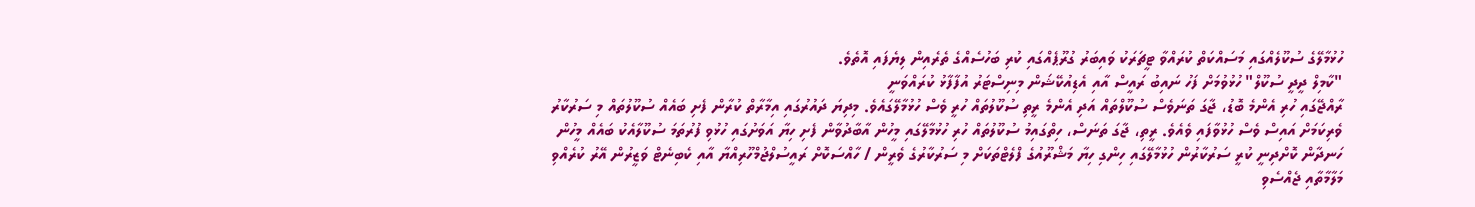ހުޅުމާލޭގެ ސުކޫލެއްގައި މަސައްކަތް ކުރައްވާ ޓީޗަރަކު ވައިބަރު ގުރޫޕެއްގައި ކުރި ބަހުސެއްގެ ތެރެއިން ލިޔެފައި އޮތެވެ.
"ކާމިލް ދީދީ ސުކޫލް" ހުޅުވުމަށް ފަހު ނައިބު ރައީސް އާއި އެޑިއުކޭޝަން މިނިސްޓަރު އުފާފާޅު ކުރައްވަނީ
ރާއްޖޭގައި ހުރި އެންމެ ބޮޑު، ޖާގަ ތަނަވެސް ސުކޫލްތައް އަދި އެންމެ ރީތި ސުކޫލުތައް ހުރީ ވެސް ހުޅުމާލޭގައެވެ. މިދިޔަ ދައުރުގައި އިމާރާތް ކުރާން ފެށި ބައެއް ސުކޫލުތައް މި ސަރުކާރު ވެރިކަމަށް އައިސް ވެސް ހުޅުވާފައި ވެއެވެ. ރީތި، ޖާގަ ތަނަސް، ހިތްގައިމު ސުކޫލުތައް ހުރި ހުޅުމާލޭގައި މީހުން އާބާދުވާން ފެށި ހިޔާ އަވަށުގައި ހުޅުވި ފުރުތަމަ ސުކޫލާއެކު ބައެއް މީހުން ހަނދާން ކޮށްދިނީ ކުރީ ސަރުކާރުން ހުޅުމާލޭގައި ހިންގި ހިޔާ މަޝްރޫއުގެ ފްލެޓްތަކަށް މި ސަރުކާރުގެ ވެރީން / ހާއްސަކޮށް ރައީސުލްޖުމްހޫރިއްޔާ އާއި ކެބިނެޓް ވަޒީރުން އޭރު ކުރެއްވި މަލާމާތާއި ޖެއްސެވި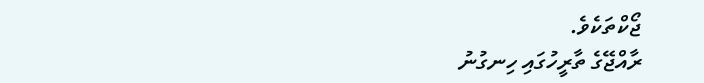ޖޯކްތަކެވެ.
ރާއްޖޭގެ ތާރީހުގައި ހިނގުނު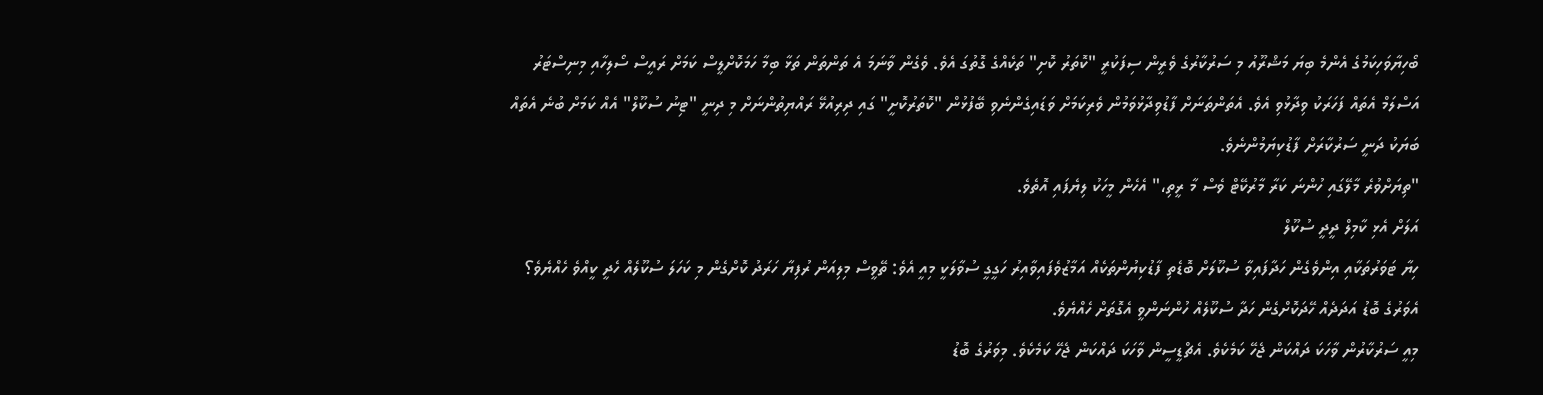ބޯހިޔާވަހިކަމުގެ އެންމެ ބިޔަ މަޝްރޫއު މި ސަރުކާރުގެ ވެރީން ސިފަކުރީ "ކޮތަރު ކޮށި" ތަކެއްގެ ގޮތުގަ އެވެ. ވެގެން ވާނަމަ އެ ތަންތަން ތަޅާ ބިމާ ހަމަކޮށްލީސް ކަމަށް ރައީސް ސޯލިހާއި މިނިސްޓަރު އަސްލަމް އެތައް ފަހަރަކު ވިދާޅުވި އެވެ. އެތަންތަނަށް ފާޑުވިދާޅުވަމުން ވެރިކަމަށް ވަޑައިގެންނެވި ބޭފުޅުން "ކޮތަރުކޮށީ" ގައި ދިރިއުޅޭ ރައްޔިތުންނަށް މި ދިނީ "ޓިނު ސުކޫލް" އެއް ކަމަށް ބުނެ އެތައް ބަޔަކު ދަނީ ސަރުކާރަށް ފާޑުކިޔަމުންނެވެ.
"ތިޔަށްވުރެ މާލޭގައި ހުންނަ ކަރާ މާރުކޭޓް ވެސް މާ ރީތި،" އެހެން މީހަކު ލިޔެފައި އޮތެވެ.
އަލަށް އެޅި ކާމިލް ދީދީ ސުކޫލް
ހިޔާ ޓަވަރުތަކާއި އިންވެގެން ހަދާފައިވާ ސުކޫލަށް ބޮޑެތި ފާޑުކިޔުންތަކެއް އަމާޒުވެފައިވާއިރު ހަގީގީ ސުވާލަކީ މިއީ އެވެ: ތޭވީސް މިލިއަން ރުފިޔާ ހަރަދު ކޮށްގެން މި ކަހަލަ ސުކޫލެއް ހެދީ ކީއްވެ ހެއްޔެވެ؟ އެވަރުގެ ބޮޑު އަދަދެއް ހޭދަކޮށްގެން ހަދާ ސުކޫލެއް ހުންނަންވީ އެގޮތަށް ހެއްޔެވެ.
މިއީ ސަރުކާރުން ވާހަކަ ދައްކަން ޖެހޭ ކަމެކެވެ. އެޗްޑީސީން ވާހަކަ ދައްކަން ޖެހޭ ކަމެކެވެ. މިވަރުގެ ބޮޑު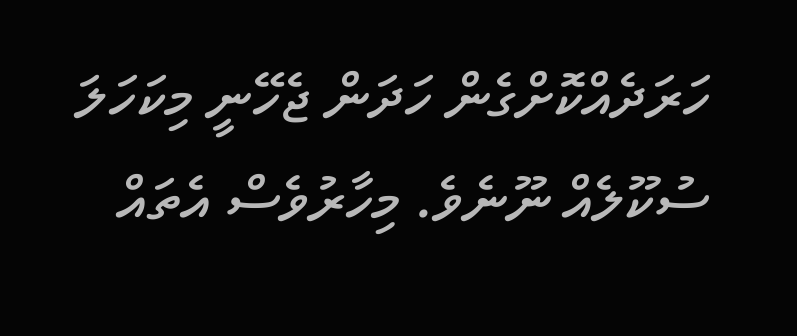ހަރަދެއްކޮށްގެން ހަދަން ޖެހޭނީ މިކަހަލަ ސުކޫލެއް ނޫނެވެ. މިހާރުވެސް އެތައް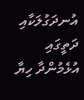އުނދަގުލަކާއި ދަތީގައި އުޅެމުންދާ ހިޔާ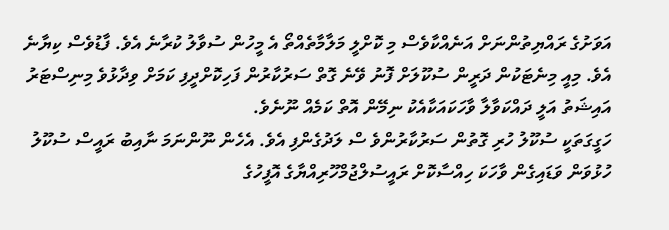އަވަށުގެ ރައްޔިތުންނަށް އަނެއްކާވެސް މި ކޮށްލީ މަލާމާތެއްތޯ އެ މީހުން ސުވާލު ކުރާނެ އެވެ. ފާޑުވެސް ކިޔާނެ އެވެ. މިއީ މިނެޓަކުން ދަރީން ސުކޫލަށް ފޮނު ވޭނެ ގޮތް ސަރުކާރުން ފަހިކޮށްދީފި ކަމަށް ވިދާޅުވެ މިނިސްޓަރު އައިޝަތު އަލީ ދައްކަވާލާ ވާހަކައަކާއެކު ނިމޭން އޮތް ކަމެއް ނޫނެވެ.
ހަގީގަތަކީ ސުކޫލު ހުރި ގޮތުން ސަރުކާރުންވެ ސް ލަދުގެންފި އެވެ. އެހެން ނޫންނަމަ ނާއިބު ރައީސް ސުކޫލު ހުޅުވަން ވަޑައިގެން ވާހަކަ ހިއްސާކޮށް ރައީސުލްޖުމްހޫރިއްޔާގެ އޮފީހުގެ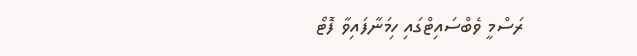ރަސްމީ ވެބްސައިޓްގައި ހިމަނާފައިވާ ފޮޓޯ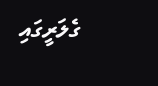ގެލަރީގައި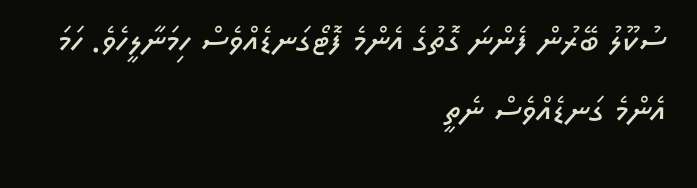ސުކޫލު ބޭރުން ފެންނަ ގޮތުގެ އެންމެ ފޮޓޯގަނޑެއްވެސް ހިމަނާލީހެވެ. ހަމަ އެންމެ ގަނޑެއްވެސް ނެތީ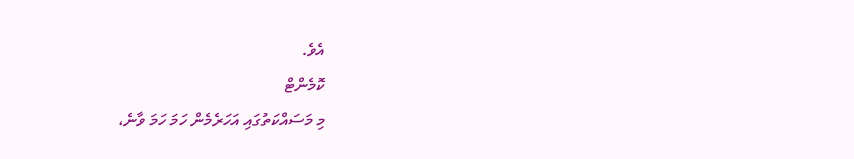އެވެ.
ކޮމެންޓް
މި މަސައްކަތުގައި އަހަރެމެން ހަމަ ހަމަ ވާނެ،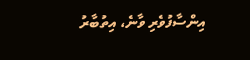އިންސާފުވެރި ވާނެ، އިތުބާރު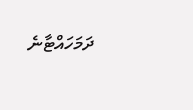ދަމަހައްޓާނެ